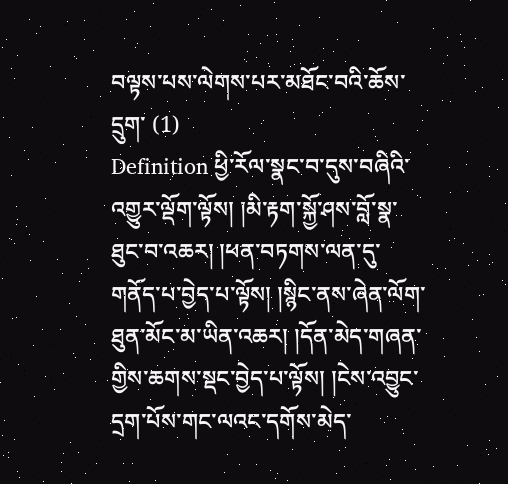བལྟས་པས་ལེགས་པར་མཐོང་བའི་ཆོས་དྲུག་ (1)
Definition ཕྱི་རོལ་སྣང་བ་དུས་བཞིའི་འགྱུར་ལྡོག་ལྟོས། །མི་རྟག་སྐྱོ་ཤས་བློ་སྣ་ཐུང་བ་འཆར། །ཕན་བཏགས་ལན་དུ་གནོད་པ་བྱེད་པ་ལྟོས། །སྙིང་ནས་ཞེན་ལོག་ཐུན་མོང་མ་ཡིན་འཆར། །དོན་མེད་གཞན་གྱིས་ཆགས་སྡང་བྱེད་པ་ལྟོས། །ངེས་འབྱུང་དྲག་པོས་གང་ལའང་དགོས་མེད་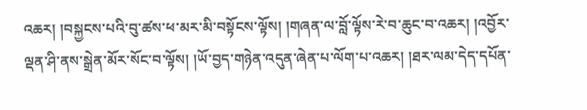འཆར། །བསྐྱངས་པའི་བུ་ཚས་ཕ་མར་མི་བསྟོངས་ལྟོས། །གཞན་ལ་བློ་ལྟོས་རེ་བ་ཆུང་བ་འཆར། །འབྱོར་ལྡན་ཤི་ནས་སྒྲེན་མོར་སོང་བ་ལྟོས། །ཡོ་བྱད་གཉེན་འདུན་ཞེན་པ་ལོག་པ་འཆར། །ཐར་ལམ་དེད་དཔོན་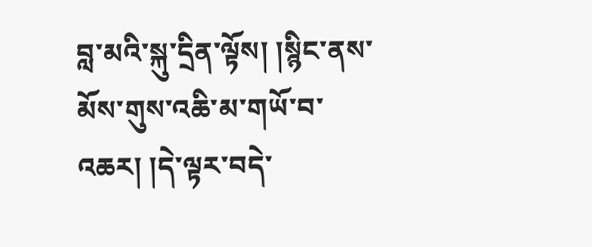བླ་མའི་སྐུ་དྲིན་ལྟོས། །སྙིང་ནས་མོས་གུས་འཆི་མ་གཡོ་བ་འཆར། །དེ་ལྟར་བདེ་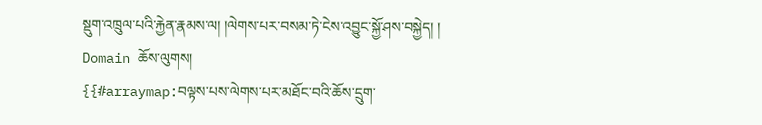སྡུག་འཁྲུལ་པའི་རྐྱེན་རྣམས་ལ། །ལེགས་པར་བསམ་ཏེ་ངེས་འབྱུང་སྐྱོ་ཤས་བསྐྱེད། །
Domain ཆོས་ལུགས།
{{#arraymap:བལྟས་པས་ལེགས་པར་མཐོང་བའི་ཆོས་དྲུག་